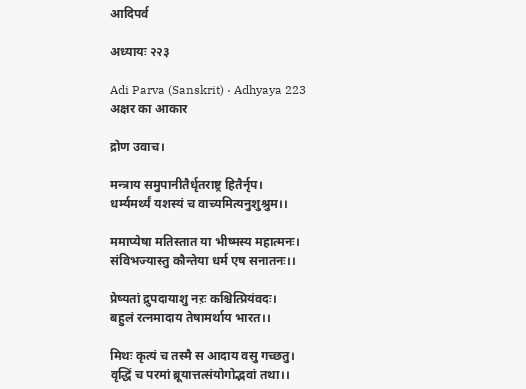आदिपर्व

अध्यायः २२३

Adi Parva (Sanskrit) · Adhyaya 223
अक्षर का आकार

द्रोण उवाच।

मन्त्राय समुपानीतैर्धृतराष्ट्र हितैर्नृप।
धर्म्यमर्थ्यं यशस्यं च वाच्यमित्यनुशुश्रुम।।

ममाप्येषा मतिस्तात या भीष्मस्य महात्मनः।
संविभज्यास्तु कौन्तेया धर्म एष सनातनः।।

प्रेष्यतां द्रुपदायाशु नऱः कश्चित्प्रियंवदः।
बहुलं रत्नमादाय तेषामर्थाय भारत।।

मिथः कृत्यं च तस्मै स आदाय वसु गच्छतु।
वृद्धिं च परमां ब्रूयात्तत्संयोगोद्भवां तथा।।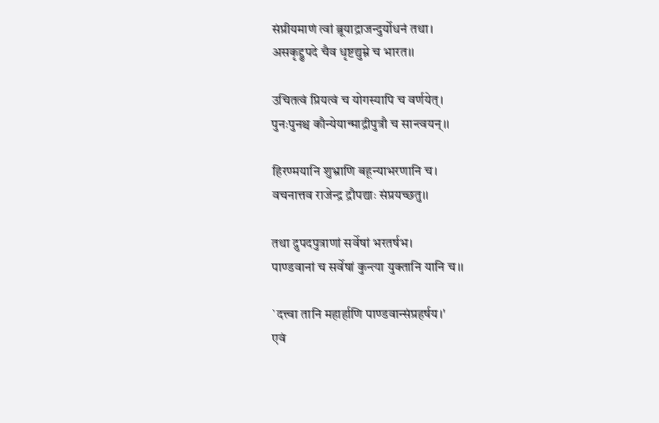संप्रीयमाणं त्वां ब्रूयाद्राजन्दुर्योधनं तथा।
असकृद्द्रुपदे चैव धृष्टद्युम्ने च भारत।।

उचितत्वं प्रियत्वं च योगस्यापि च वर्णयेत्।
पुनःपुनश्च कौन्येयान्माद्रीपुत्रौ च सान्त्वयन्।।

हिरण्मयानि शुभ्राणि बहून्याभरणानि च।
वचनात्तव राजेन्द्र द्रौपद्याः संप्रयच्छतु।।

तथा द्रुपदपुत्राणां सर्वेषां भरतर्षभ।
पाण्डवानां च सर्वेषां कुन्त्या युक्तानि यानि च।।

`दत्त्वा तानि महार्हाणि पाण्डवान्संप्रहर्षय।'
एवं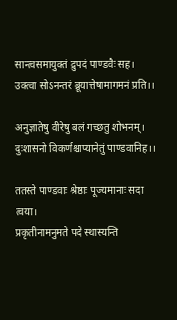सान्त्वसमायुक्तं द्रुपदं पाण्डवैः सह।
उक्त्वा सोऽनन्तरं ब्रूयात्तेषामागमनं प्रति।।

अनुज्ञातेषु वीरेषु बलं गच्छतु शोभनम्।
दुःशासनो विकर्णश्चाप्यानेतुं पाण्डवानिह।।

ततस्ते पाण्डवाः श्रेष्ठाः पूज्यमानाः सदा त्वया।
प्रकृतीनामनुमते पदे स्थास्यन्ति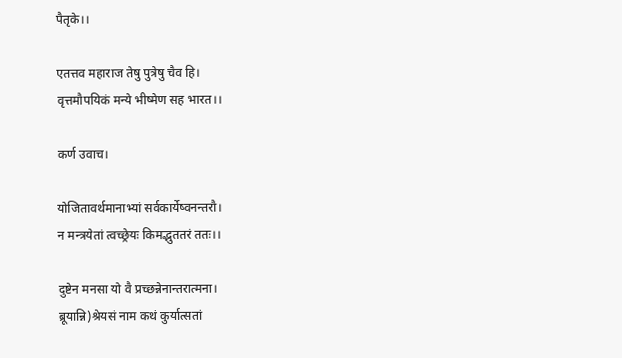पैतृके।।

एतत्तव महाराज तेषु पुत्रेषु चैव हि।
वृत्तमौपयिकं मन्ये भीष्मेण सह भारत।।

कर्ण उवाच।

योजितावर्थमानाभ्यां सर्वकार्येष्वनन्तरौ।
न मन्त्रयेतां त्वच्छ्रेयः किमद्भुततरं ततः।।

दुष्टेन मनसा यो वै प्रच्छन्नेनान्तरात्मना।
ब्रूयान्नि)श्रेयसं नाम कथं कुर्यात्सतां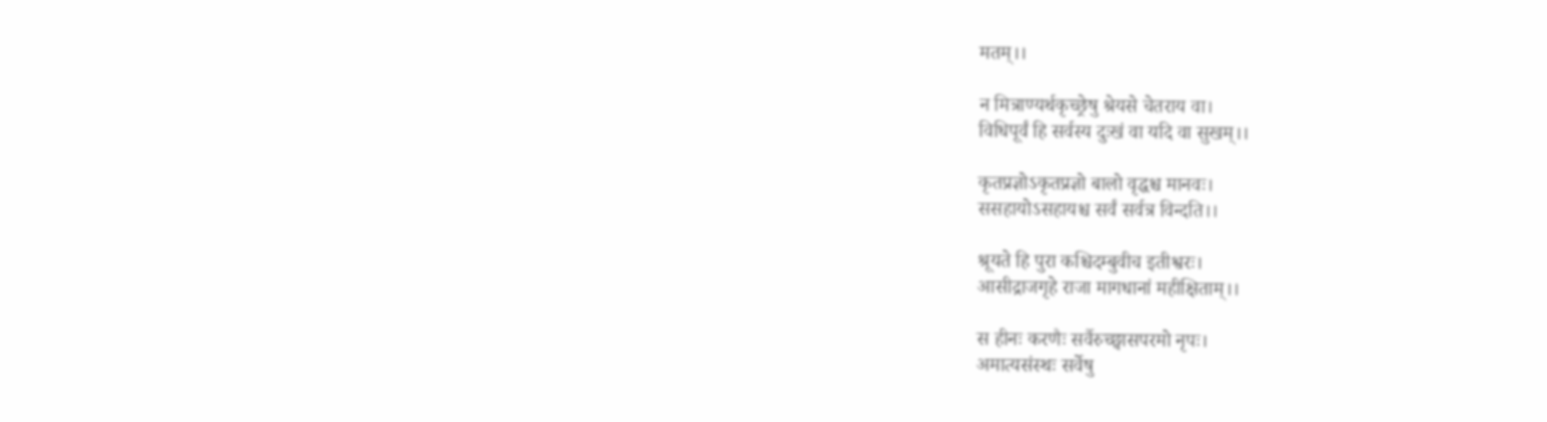मतम्।।

न मित्राण्यर्थकृच्छ्रेषु श्रेयसे चेतराय वा।
विधिपूर्वं हि सर्वस्य दुःखं वा यदि वा सुखम्।।

कृतप्रज्ञोऽकृतप्रज्ञो बालो वृद्धश्च मानवः।
ससहायोऽसहायश्च सर्वं सर्वत्र विन्दति।।

श्रूयते हि पुरा कश्चिदम्बुवीच इतीश्वरः।
आसीद्राजगृहे राजा मागधानां महीक्षिताम्।।

स हीनः करणैः सर्वैरुच्छ्वासपरमो नृपः।
अमात्यसंस्थः सर्वेषु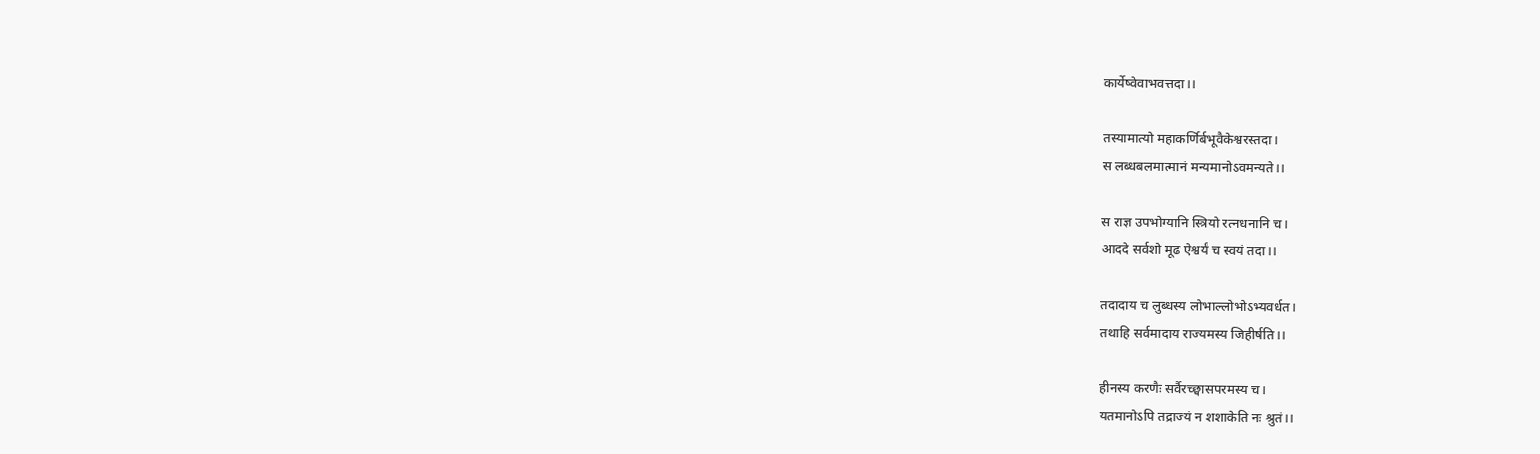कार्येष्वेवाभवत्तदा।।

तस्यामात्यो महाकर्णिर्बभूवैकेश्वरस्तदा।
स लब्धबलमात्मानं मन्यमानोऽवमन्यते।।

स राज्ञ उपभोग्यानि स्त्रियो रत्नधनानि च।
आददे सर्वशो मूढ ऐश्वर्यं च स्वयं तदा।।

तदादाय च लुब्धस्य लोभाल्लोभोऽभ्यवर्धत।
तथाहि सर्वमादाय राज्यमस्य जिहीर्षति।।

हीनस्य करणैः सर्वैरच्छ्वासपरमस्य च।
यतमानोऽपि तद्राज्यं न शशाकेति नः श्रुतं।।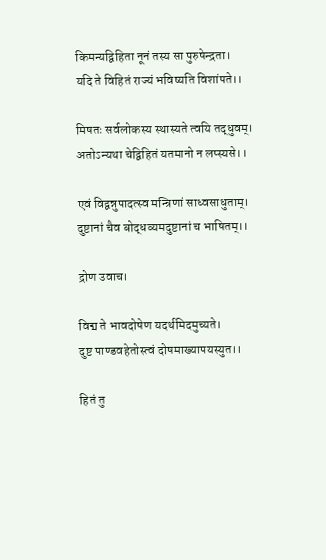किमन्यद्विहिता नूनं तस्य सा पुरुषेन्द्रता।
यदि ते विहितं राज्यं भविष्यति विशांपते।।

मिषतः सर्वलोकस्य स्थास्यते त्वयि तद्धुवम्।
अतोऽन्यथा चेद्विहितं यतमानो न लप्स्यसे।।

एवं विद्वन्नुपादत्स्व मन्त्रिणां साध्वसाधुताम्।
दुष्टानां चैव बोद्धव्यमदुष्टानां च भाषितम्।।

द्रोण उवाच।

विद्म ते भावदोषेण यदर्थमिदमुच्यते।
दुष्ट पाण्डवहेतोस्त्वं दोषमाख्यापयस्युत।।

हितं तु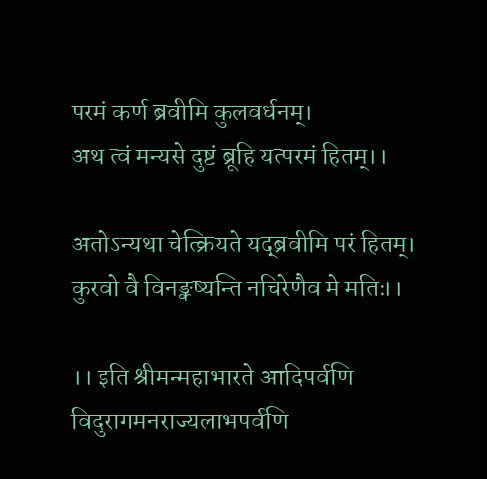परमं कर्ण ब्रवीमि कुलवर्धनम्।
अथ त्वं मन्यसे दुष्टं ब्रूहि यत्परमं हितम्।।

अतोऽन्यथा चेत्क्रियते यद्ब्रवीमि परं हितम्।
कुरवो वै विनङ्क्ष्यन्ति नचिरेणैव मे मतिः।।

।। इति श्रीमन्महाभारते आदिपर्वणि
विदुरागमनराज्यलाभपर्वणि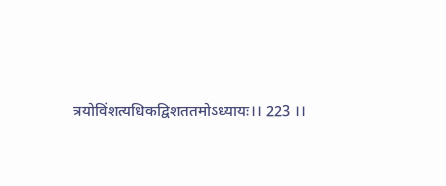त्रयोविंशत्यधिकद्विशततमोऽध्यायः।। 223 ।।